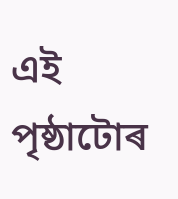এই পৃষ্ঠাটোৰ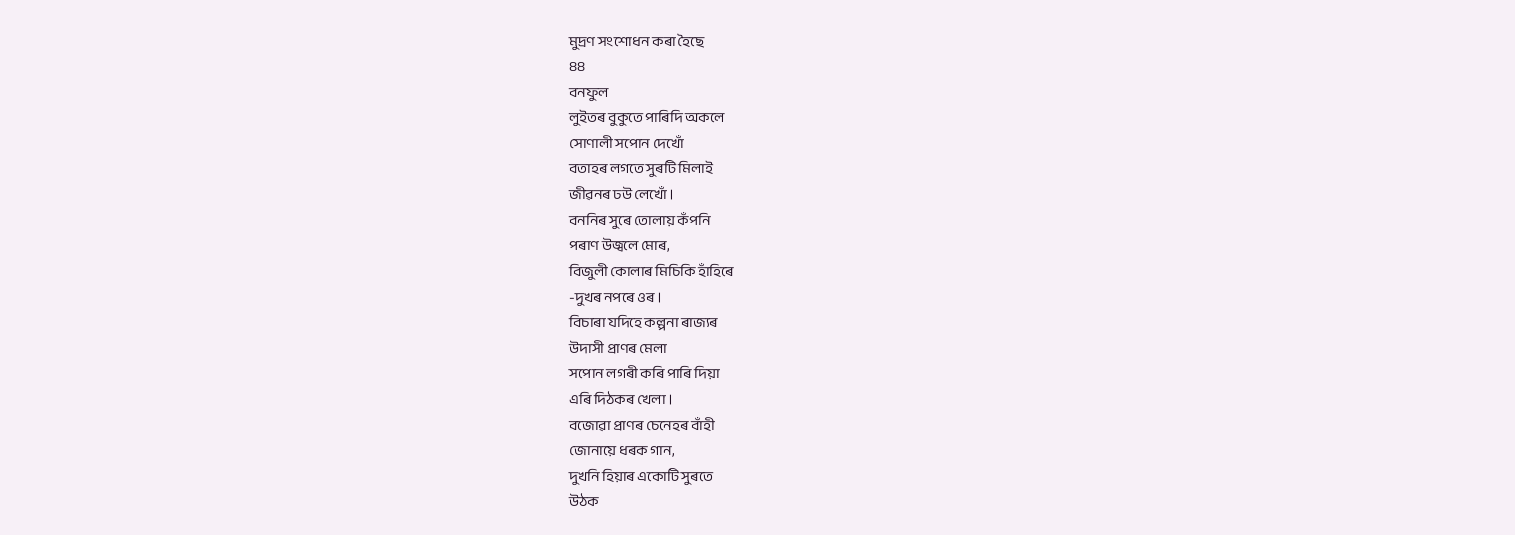মুদ্ৰণ সংশোধন কৰা হৈছে
৪৪
বনফুল
লুইতৰ বুকুতে পাৰিদি অকলে
সোণালী সপোন দেখোঁ
বতাহৰ লগতে সুৰটি মিলাই
জীৱনৰ ঢউ লেখোঁ ।
বননিৰ সুৰে তোলায় কঁপনি
পৰাণ উজ্বলে মোৰ,
বিজুলী কোলাৰ মিচিকি হাঁহিৰে
-দুখৰ নপৰে ওৰ ।
বিচাৰা যদিহে কল্পনা ৰাজ্যৰ
উদাসী প্ৰাণৰ মেলা
সপোন লগৰী কৰি পাৰি দিয়া
এৰি দিঠকৰ খেলা ।
বজোৱা প্ৰাণৰ চেনেহৰ বাঁহী
জোনায়ে ধৰক গান,
দুখনি হিয়াৰ একোটি সুৰতে
উঠক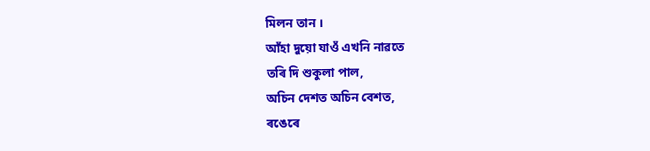মিলন তান ।
আঁহা দুয়ো যাওঁ এখনি নাৱতে
তৰি দি শুকুলা পাল,
অচিন দেশত অচিন বেশত,
ৰঙেৰে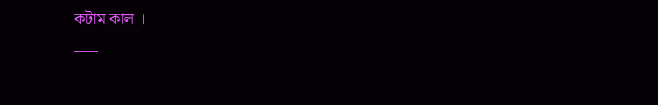কটাম কাল ।
–––